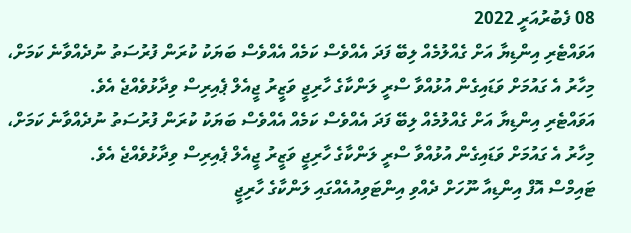08 ފެބުރުއަރީ 2022
އަވައްޓެރި އިންޑިޔާ އަށް ގެއްލުމެއް ލިބޭ ފަދަ އެއްވެސް ކަމެއް އެއްވެސް ބަޔަކު ކުރަން ފުރުސަތު ނުދެއްވާނެ ކަމަށް، މިހާރު އެ ގައުމަށް ވަޑައިގެން އުޅުއްވާ ސްރީ ލަންކާގެ ހާރިޖީ ވަޒީރު ޖީއެލް ޕެއިރިސް ވިދާޅުވެއްޖެ އެވެ.
އަވައްޓެރި އިންޑިޔާ އަށް ގެއްލުމެއް ލިބޭ ފަދަ އެއްވެސް ކަމެއް އެއްވެސް ބަޔަކު ކުރަން ފުރުސަތު ނުދެއްވާނެ ކަމަށް، މިހާރު އެ ގައުމަށް ވަޑައިގެން އުޅުއްވާ ސްރީ ލަންކާގެ ހާރިޖީ ވަޒީރު ޖީއެލް ޕެއިރިސް ވިދާޅުވެއްޖެ އެވެ.
ޓައިމްސް އޮފް އިންޑިއާ ނޫހަށް ދެއްވި އިންޓަވިއުއެއްގައި ލަންކާގެ ހާރިޖީ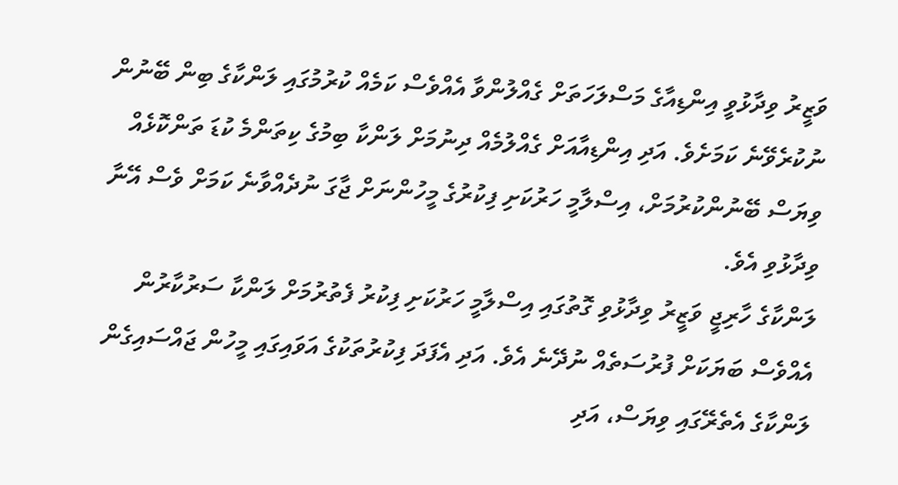ވަޒީރު ވިދާޅުވީ އިންޑިއާގެ މަސްލަހަތަށް ގެއްލުންވާ އެއްވެސް ކަމެއް ކުރުމުގައި ލަންކާގެ ބިން ބޭނުން ނުކުރެވޭނެ ކަމަށެވެ. އަދި އިންޑިއާއަށް ގެއްލުމެއް ދިނުމަށް ލަންކާ ބިމުގެ ކިތަންމެ ކުޑަ ތަންކޮޅެއް ވިޔަސް ބޭނުންކުރުމަށް، އިސްލާމީ ހަރުކަށި ފިކުރުގެ މީހުންނަށް ޖާގަ ނުދެއްވާނެ ކަމަށް ވެސް އޭނާ ވިދާޅުވި އެވެ.
ލަންކާގެ ހާރިޖީ ވަޒީރު ވިދާޅުވި ގޮތުގައި އިސްލާމީ ހަރުކަށި ފިކުރު ފެތުރުމަށް ލަންކާ ސަރުކާރުން އެއްވެސް ބަޔަކަށް ފުރުސަތެއް ނުދޭނެ އެވެ. އަދި އެފަދަ ފިކުރުތަކުގެ އަވައިގައި މީހުން ޖައްސައިގެން ލަންކާގެ އެތެރޭގައި ވިޔަސް، އަދި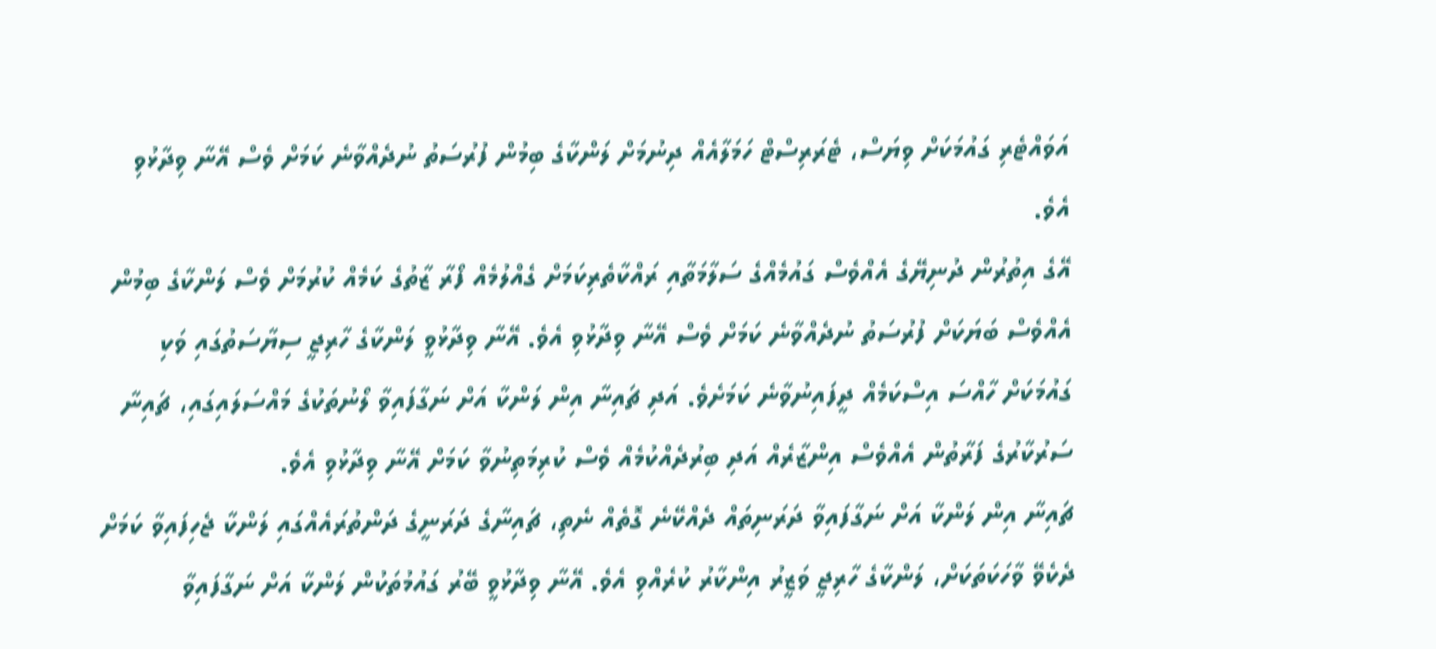އަވައްޓެރި ގައުމަކަށް ވިޔަސް، ޓެރަރިސްޓް ހަމަލާއެއް ދިނުމަށް ލަންކާގެ ބިމުން ފުރުސަތު ނުދެއްވާނެ ކަމަށް ވެސް އޭނާ ވިދާޅުވި އެވެ.
އޭގެ އިތުރުން ދުނިޔޭގެ އެއްވެސް ގައުމެއްގެ ސަލާމަތާއި ރައްކާތެރިކަމަށް ގެއްލުމެއް ފޯރާ ޒާތުގެ ކަމެއް ކުރުމަށް ވެސް ލަންކާގެ ބިމުން އެއްވެސް ބަޔަކަށް ފުރުސަތު ނުދެއްވާނެ ކަމަށް ވެސް އޭނާ ވިދާޅުވި އެވެ. އޭނާ ވިދާޅުވީ ލަންކާގެ ހާރިޖީ ސިޔާސަތުގައި ވަކި ގައުމަކަށް ހާއްސަ އިސްކަމެއް ދީފައިނުވާނެ ކަމަށެވެ. އަދި ޗައިނާ އިން ލަންކާ އަށް ނަގާފައިވާ ލޯނުތަކުގެ މައްސަލައިގައި، ޗައިނާ ސަރުކާރުގެ ފަރާތުން އެއްވެސް އިންޒާރެއް އަދި ބިރުދެއްކުމެއް ވެސް ކުރިމަތިނުވާ ކަމަށް އޭނާ ވިދާޅުވި އެވެ.
ޗައިނާ އިން ލަންކާ އަށް ނަގާފައިވާ ދަރަނިތައް ދެއްކޭނެ ގޮތެއް ނެތި، ޗައިނާގެ ދަރަނީގެ ދަންތުރައެއްގައި ލަންކާ ޖެހިފައިވާ ކަމަށް ދެކެވޭ ވާހަކަތަކަށް، ލަންކާގެ ހާރިޖީ ވަޒީރު އިންކާރު ކުރެއްވި އެވެ. އޭނާ ވިދާޅުވީ ބޭރު ގައުމުތަކުން ލަންކާ އަށް ނަގާފައިވާ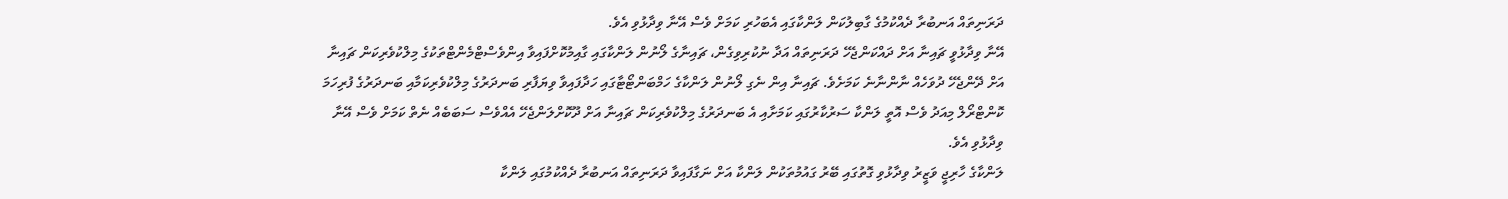ދަރަނިތައް އަނބުރާ ދެއްކުމުގެ ގާބިލުކަން ލަންކާގައި އެބަހުރި ކަމަށް ވެސް އޭނާ ވިދާޅުވި އެވެ.
އޭނާ ވިދާޅުވީ ޗައިނާ އަށް ދައްކަންޖެހޭ ދަރަނިތައް އަދާ ނުކުރިވިގެން، ޗައިނާގެ ލޯނުން ލަންކާގައި ގާއިމުކޮށްފައިވާ އިންވެސްޓްމެންޓްތަކުގެ މިލްކުވެރިކަން ޗައިނާ އަށް ދޭންޖެހޭ ދުވަހެއް ނާންނާނެ ކަމަށެވެ. ޗައިނާ އިން ނެގި ލޯނުން ލަންކާގެ ހަމްބަންޓޯޓާގައި ހަދާފައިވާ ވިޔަފާރި ބަނދަރުގެ މިލްކުވެރިކަމާއި ބަނދަރުގެ ފުރިހަމަ ކޮންޓްރޯލް މިއަދު ވެސް އޮތީ ލަންކާ ސަރުކާރުގައި ކަމަށާއި އެ ބަނދަރުގެ މިލްކުވެރިކަން ޗައިނާ އަށް ދޫކޮށްލަންޖެހޭ އެއްވެސް ސަބަބެއް ނެތް ކަމަށް ވެސް އޭނާ ވިދާޅުވި އެވެ.
ލަންކާގެ ހާރިޖީ ވަޒީރު ވިދާޅުވި ގޮތުގައި ބޭރު ގައުމުތަކުން ލަންކާ އަށް ނަގާފައިވާ ދަރަނިތައް އަނބުރާ ދެއްކުމުގައި ލަންކާ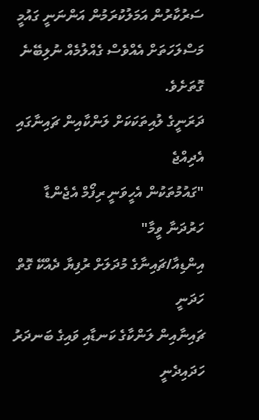ސަރުކާރުން އަމަލުކުރަމުން އަންނަނީ ގައުމީ މަސްލަހަތަށް އެއްވެސް ގެއްލުމެއް ނުލިބޭނެ ގޮތަށެވެ.
ދަރަނީގެ ލުއިތަކަކަށް ލަންކާއިން ޗައިނާގައި އެދިއްޖެ
"ގައުމުތަކުން އެހީވަނީ ރިފޯމް އެޖެންޑާ ހަރުދަނާ ވީމާ"
އިންޑިއާ/ޗައިނާގެ މުދަލަށް ރުފިޔާ ދެއްކޭ ގޮތް ހަދަނީ
ޗައިނާއިން ލަންކާގެ ކަނޑާއި ވައިގެ ބަނދަރު ހަދައިދެނީ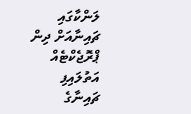ލަންކާގައި ޗައިނާއަށް ދިން ޕްރޮޖެކްޓެއް އަތުލައިފި
ޗައިނާގެ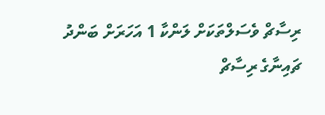ރިސާޗް ވެސަލްތަކަށް ލަންކާ 1 އަހަރަށް ބަންދު
ޗައިނާގެ ރިސާޗް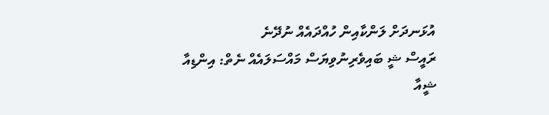އުޅަނދަށް ލަންކާއިން ހުއްދައެއް ނުދޭނެ
ރައީސް ޝީ ބައިވެރިނުވިޔަސް މައްސަލައެއް ނެތް: އިންޑިއާ
ޝީއާ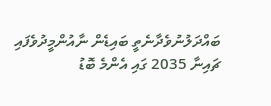ބައްދަލުނުވެދާނެތީ ބައިޑެން ނާއުންމީދުވެފައި
ޗައިނާ 2035 ގައި އެންމެ ބޮޑު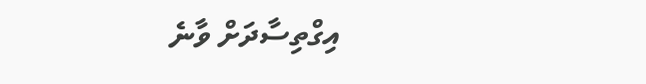އިގްތިސާދަށް ވާނެ